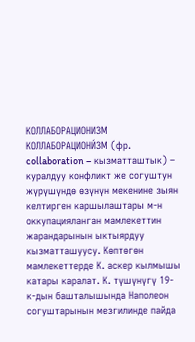КОЛЛАБОРАЦИОНИЗМ
КОЛЛАБОРАЦИОНИ́ЗМ (фр. collaboration – кызматташтык) – куралдуу конфликт же согуштун жүрүшүндө өзүнүн мекенине зыян келтирген каршылаштары м-н оккупацияланган мамлекеттин жарандарынын ыктыярдуу кызматташуусу. Көптөгөн мамлекеттерде К. аскер кылмышы катары каралат. К. түшүнүгү 19-к-дын башталышында Наполеон согуштарынын мезгилинде пайда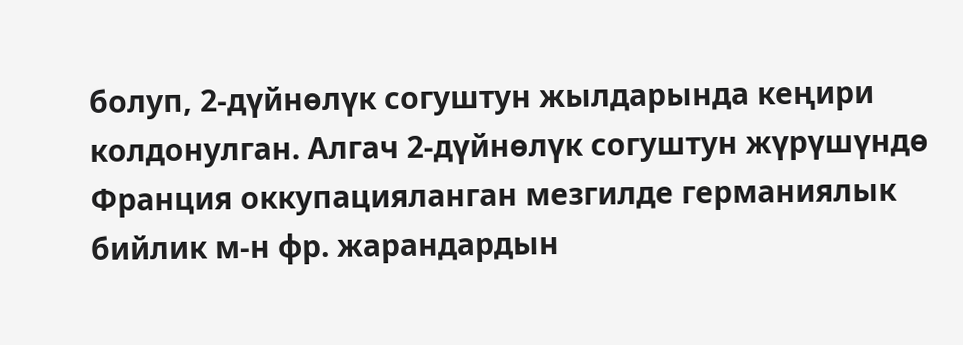болуп, 2-дүйнөлүк согуштун жылдарында кеңири колдонулган. Алгач 2-дүйнөлүк согуштун жүрүшүндө Франция оккупацияланган мезгилде германиялык бийлик м-н фр. жарандардын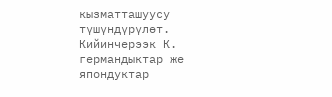кызматташуусу түшүндүрүлөт. Кийинчерээк К. германдыктар же япондуктар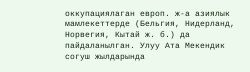оккупациялаган европ. ж-а азиялык мамлекеттерде (Бельгия, Нидерланд, Норвегия, Кытай ж. б.) да пайдаланылган. Улуу Ата Мекендик согуш жылдарында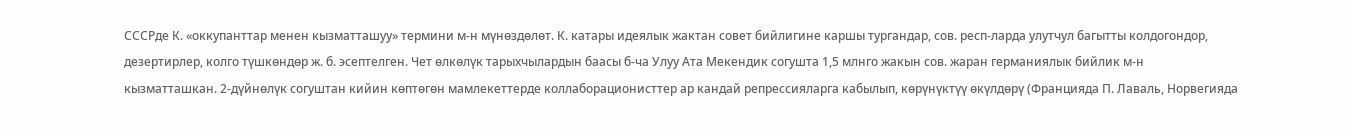СССРде К. «оккупанттар менен кызматташуу» термини м-н мүнөздөлөт. К. катары идеялык жактан совет бийлигине каршы тургандар, сов. респ-ларда улутчул багытты колдогондор, дезертирлер, колго түшкөндөр ж. б. эсептелген. Чет өлкөлүк тарыхчылардын баасы б-ча Улуу Ата Мекендик согушта 1,5 млнго жакын сов. жаран германиялык бийлик м-н кызматташкан. 2-дүйнөлүк согуштан кийин көптөгөн мамлекеттерде коллаборационисттер ар кандай репрессияларга кабылып, көрүнүктүү өкүлдөрү (Францияда П. Лаваль, Норвегияда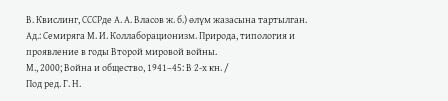В. Квислинг, СССРде А. А. Власов ж. б.) өлүм жазасына тартылган.
Ад.: Семиряга М. И. Коллаборационизм. Природа, типология и проявление в годы Второй мировой войны.
М., 2000; Война и общество, 1941–45: В 2-х кн. /
Под ред. Г. Н.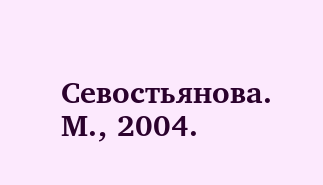Севостьянова. М., 2004.